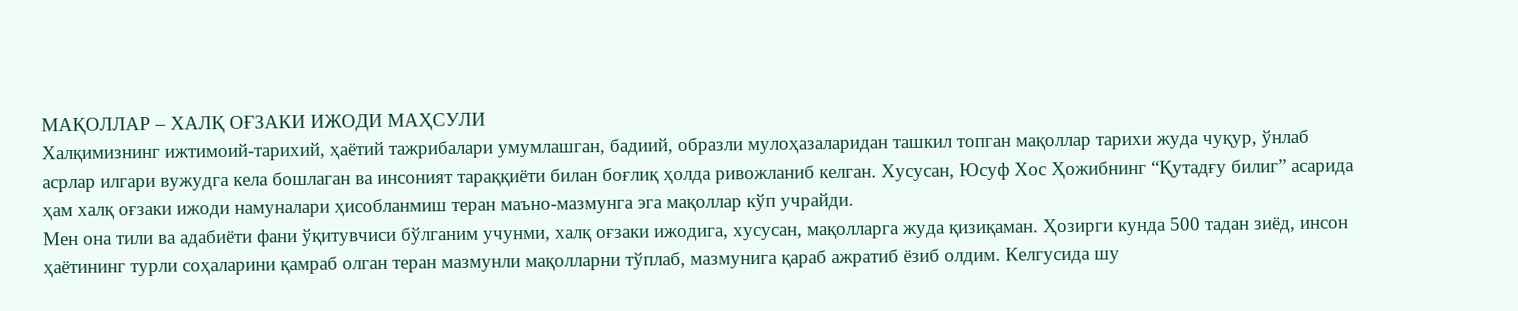МАҚОЛЛАР – ХАЛҚ ОҒЗАКИ ИЖОДИ МАҲСУЛИ
Халқимизнинг ижтимоий-тарихий, ҳаётий тажрибалари умумлашган, бадиий, образли мулоҳазаларидан ташкил топган мақоллар тарихи жуда чуқур, ўнлаб асрлар илгари вужудга кела бошлаган ва инсоният тараққиёти билан боғлиқ ҳолда ривожланиб келган. Хусусан, Юсуф Хос Ҳожибнинг “Қутадғу билиг” асарида ҳам халқ оғзаки ижоди намуналари ҳисобланмиш теран маъно-мазмунга эга мақоллар кўп учрайди.
Мен она тили ва адабиёти фани ўқитувчиси бўлганим учунми, халқ оғзаки ижодига, хусусан, мақолларга жуда қизиқаман. Ҳозирги кунда 500 тадан зиёд, инсон ҳаётининг турли соҳаларини қамраб олган теран мазмунли мақолларни тўплаб, мазмунига қараб ажратиб ёзиб олдим. Келгусида шу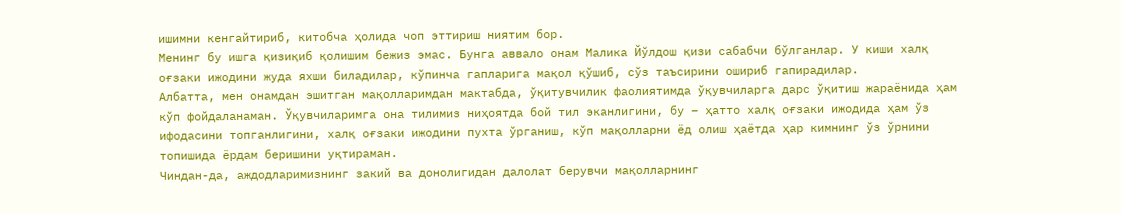ишимни кенгайтириб, китобча ҳолида чоп эттириш ниятим бор.
Менинг бу ишга қизиқиб қолишим бежиз эмас. Бунга аввало онам Малика Йўлдош қизи сабабчи бўлганлар. У киши халқ оғзаки ижодини жуда яхши биладилар, кўпинча гапларига мақол қўшиб, сўз таъсирини ошириб гапирадилар.
Албатта, мен онамдан эшитган мақолларимдан мактабда, ўқитувчилик фаолиятимда ўқувчиларга дарс ўқитиш жараёнида ҳам кўп фойдаланаман. Ўқувчиларимга она тилимиз ниҳоятда бой тил эканлигини, бу – ҳатто халқ оғзаки ижодида ҳам ўз ифодасини топганлигини, халқ оғзаки ижодини пухта ўрганиш, кўп мақолларни ёд олиш ҳаётда ҳар кимнинг ўз ўрнини топишида ёрдам беришини уқтираман.
Чиндан-да, аждодларимизнинг закий ва донолигидан далолат берувчи мақолларнинг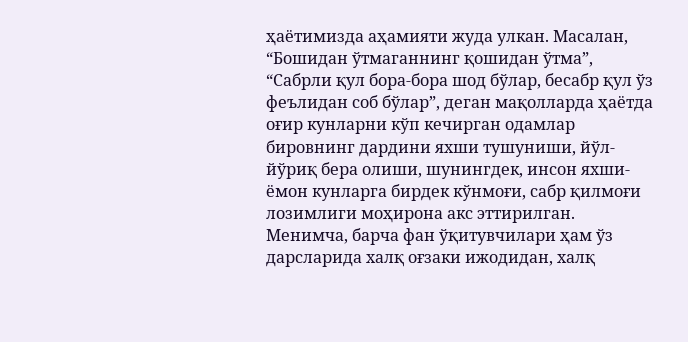ҳаётимизда аҳамияти жуда улкан. Масалан, “Бошидан ўтмаганнинг қошидан ўтма”, “Сабрли қул бора-бора шод бўлар, бесабр қул ўз феълидан соб бўлар”, деган мақолларда ҳаётда оғир кунларни кўп кечирган одамлар бировнинг дардини яхши тушуниши, йўл-йўриқ бера олиши, шунингдек, инсон яхши-ёмон кунларга бирдек кўнмоғи, сабр қилмоғи лозимлиги моҳирона акс эттирилган.
Менимча, барча фан ўқитувчилари ҳам ўз дарсларида халқ оғзаки ижодидан, халқ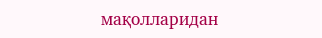мақолларидан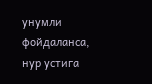унумли фойдаланса, нур устига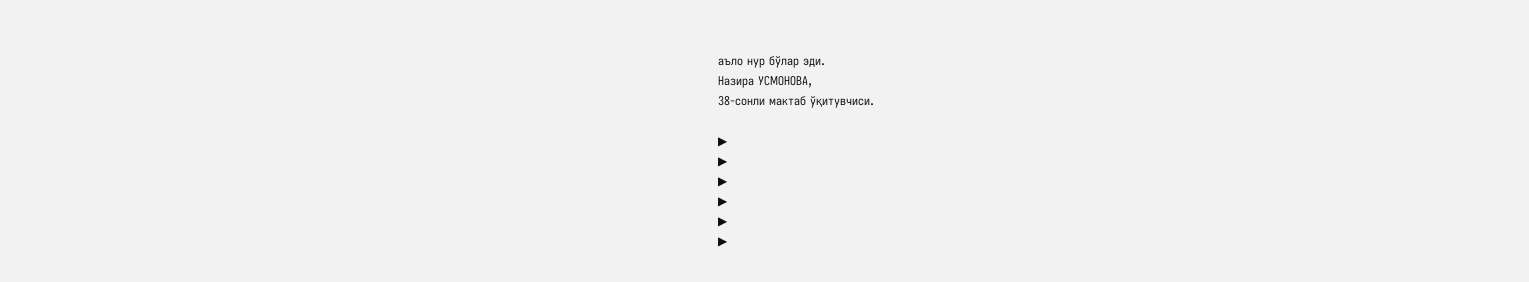аъло нур бўлар эди.
Назира УСМОНОВА,
38-сонли мактаб ўқитувчиси.

▶
▶
▶
▶
▶
▶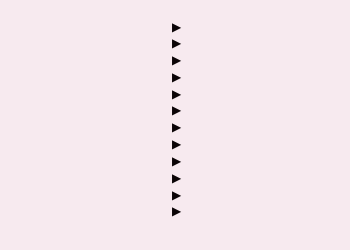▶
▶
▶
▶
▶
▶
▶
▶
▶
▶
▶
▶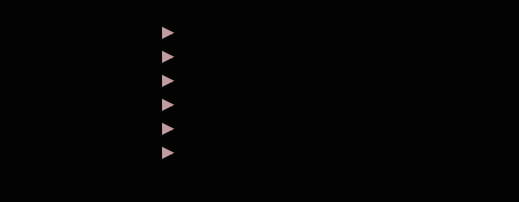▶
▶
▶
▶
▶
▶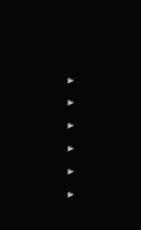▶
▶
▶
▶
▶
▶